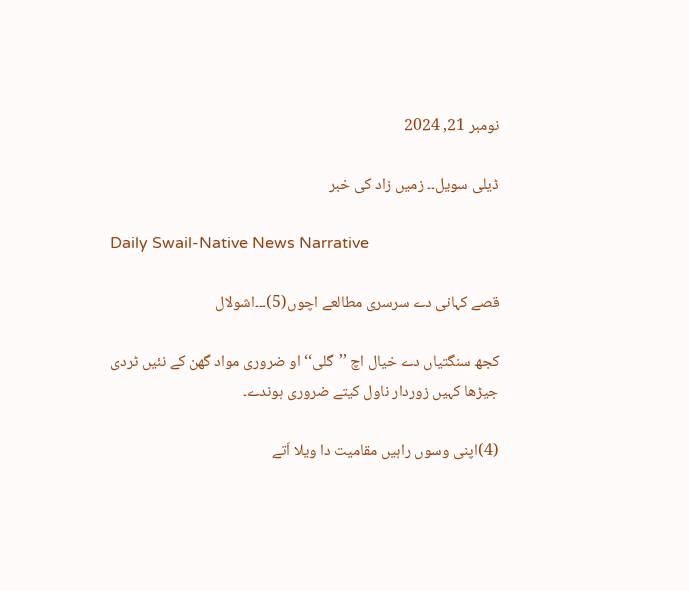نومبر 21, 2024

ڈیلی سویل۔۔ زمیں زاد کی خبر

Daily Swail-Native News Narrative

قصے کہانی دے سرسری مطالعے اچوں(5)۔۔۔اشولال

کجھ سنگتیاں دے خیال اچ ’’گلی‘‘ او ضروری مواد گھن کے نئیں ٹردی جیڑھا کہیں زوردار ناول کیتے ضروری ہوندے۔

(4)اپنی وسوں راہیں مقامیت دا ویلا اَتے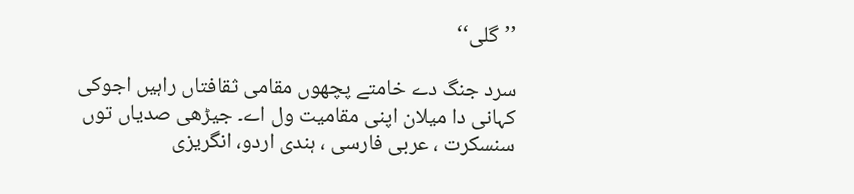’’گلی‘‘

سرد جنگ دے خامتے پچھوں مقامی ثقافتاں راہیں اجوکی کہانی دا میلان اپنی مقامیت ول اے۔ جیڑھی صدیاں توں سنسکرت ، عربی فارسی ، ہندی اردو، انگریزی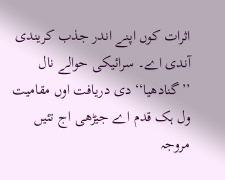اثرات کوں اپنے اندر جذب کریندی آندی اے۔ سرائیکی حوالے نال ’’گنادھیا‘‘ دی دریافت اوں مقامیت ول ہک قدم اے جیڑھی اج تئیں مروجہ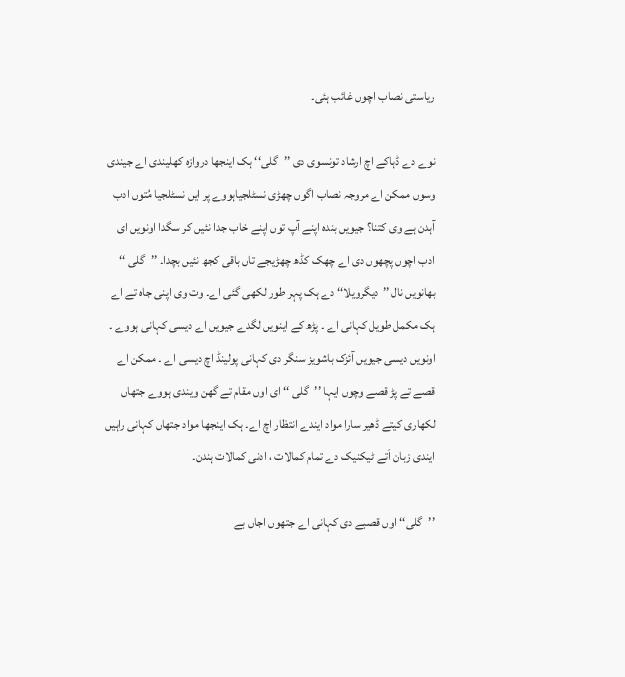ریاستی نصاب اچوں غائب ہئی۔

نوے دے ڈہاکے اچ ارشاد تونسوی دی ’’گلی‘‘ ہک اینجھا دروازہ کھلیندی اے جیندی وسوں ممکن اے مروجہ نصاب اگوں چھڑی نسٹلجیاہووے پر ایں نسٹلجیا مُتوں ادب آہدن ہے وی کتنا؟ جیویں بندہ اپنے آپ توں اپنے خاب جدا نئیں کر سگدا اونویں ای ادب اچوں پچھوں دی اے چھک کڈھ چھڑیجے تاں باقی کجھ نئیں بچدا۔ ’’گلی ‘‘ بھانویں نال ’’دیگرویلا‘‘ دے ہک پہر طور لکھی گئی اے۔ وت وی اپنی جاہ تے اے ہک مکمل طویل کہانی اے ۔ پڑھ کے اینویں لگدے جیویں اے دیسی کہانی ہووے ۔ اونویں دیسی جیویں آئزک باشویز سنگر دی کہانی پولینڈ اچ دیسی اے ۔ ممکن اے قصے تے پڑ قصے وچوں ایہا ’’گلی ‘‘ ای اوں مقام تے گھن ویندی ہووے جتھاں لکھاری کیتے ڈھیر سارا مواد ایندے انتظار اچ اے۔ ہک اینجھا مواد جتھاں کہانی راہیں ایندی زبان اَتے ٹیکنیک دے تمام کمالات ، ادنی کمالات ہندن۔

’’گلی‘‘ اوں قصبے دی کہانی اے جتھوں اجاں بے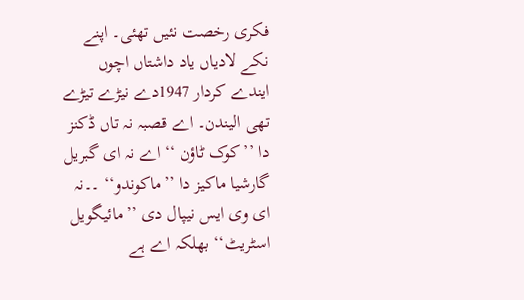فکری رخصت نئیں تھئی۔ اپنے نکے لادیاں یاد داشتاں اچوں ایندے کردار 1947دے نیڑے تیڑے تھی الیندن۔ اے قصبہ نہ تاں ڈکنز دا ’’کوک ٹاؤن ‘‘ اے نہ ای گبریل گارشیا ماکیز دا ’’ماکوندو‘‘ ۔۔نہ ای وی ایس نیپال دی ’’مائیگویل اسٹریٹ‘‘ بھلکہ اے ہے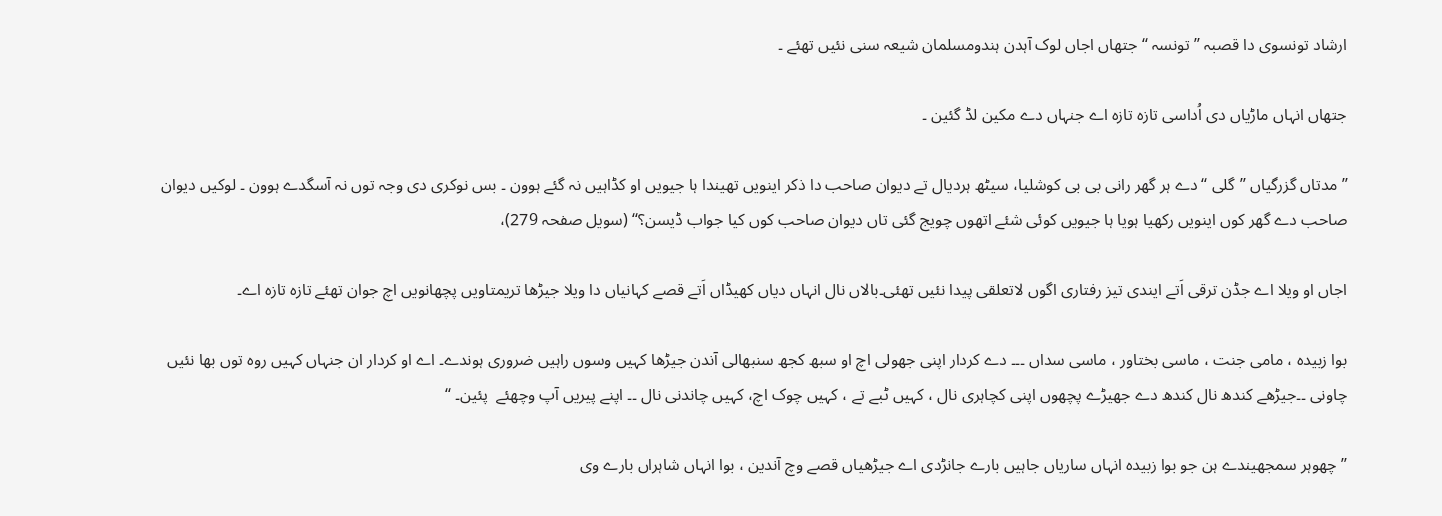ارشاد تونسوی دا قصبہ ’’تونسہ ‘‘ جتھاں اجاں لوک آہدن ہندومسلمان شیعہ سنی نئیں تھئے ۔

جتھاں انہاں ماڑیاں دی اُداسی تازہ تازہ اے جنہاں دے مکین لڈ گئین ۔

’’مدتاں گزرگیاں ’’گلی ‘‘ دے ہر گھر رانی بی بی کوشلیا، سیٹھ ہردیال تے دیوان صاحب دا ذکر اینویں تھیندا ہا جیویں او کڈاہیں نہ گئے ہوون ۔ بس نوکری دی وجہ توں نہ آسگدے ہوون ۔ لوکیں دیوان صاحب دے گھر کوں اینویں رکھیا ہویا ہا جیویں کوئی شئے اتھوں چویج گئی تاں دیوان صاحب کوں کیا جواب ڈیسن؟‘‘ (سویل صفحہ 279)،

اجاں او ویلا اے جڈن ترقی اَتے ایندی تیز رفتاری اگوں لاتعلقی پیدا نئیں تھئی۔بالاں نال انہاں دیاں کھیڈاں اَتے قصے کہانیاں دا ویلا جیڑھا تریمتاویں پچھانویں اچ جوان تھئے تازہ تازہ اے۔

بوا زبیدہ ، مامی جنت ، ماسی بختاور ، ماسی سداں ۔۔۔ دے کردار اپنی جھولی اچ او سبھ کجھ سنبھالی آندن جیڑھا کہیں وسوں راہیں ضروری ہوندے۔ اے او کردار ان جنہاں کہیں روہ توں بھا نئیں چاونی ۔۔جیڑھے کندھ نال کندھ دے جھیڑے پچھوں اپنی کچاہری نال ، کہیں ٹبے تے ، کہیں چوک اچ، کہیں چاندنی نال ۔۔ اپنے پیریں آپ وچھئے  پئین۔ ‘‘

’’چھوہر سمجھیندے ہن جو بوا زبیدہ انہاں ساریاں جاہیں بارے جانڑدی اے جیڑھیاں قصے وچ آندین ، بوا انہاں شاہراں بارے وی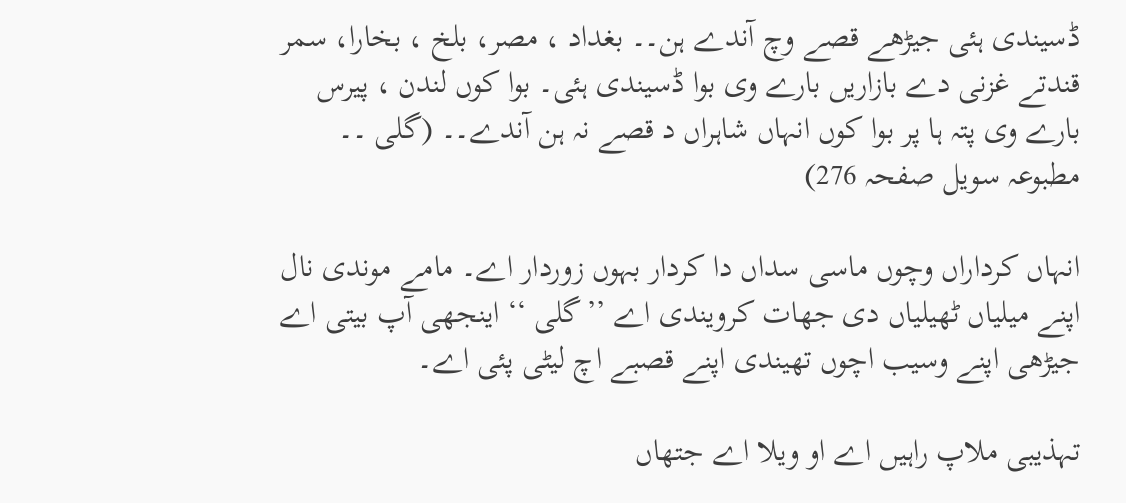ڈسیندی ہئی جیڑھے قصے وچ آندے ہن۔۔ بغداد ، مصر، بلخ ، بخارا، سمر قندتے غزنی دے بازاریں بارے وی بوا ڈسیندی ہئی۔ بوا کوں لندن ، پیرس بارے وی پتہ ہا پر بوا کوں انہاں شاہراں د قصے نہ ہن آندے۔۔ (گلی ۔۔ مطبوعہ سویل صفحہ 276)

انہاں کرداراں وچوں ماسی سداں دا کردار بہوں زوردار اے۔ مامے موندی نال اپنے میلیاں ٹھیلیاں دی جھات کرویندی اے ’’گلی ‘‘ اینجھی آپ بیتی اے جیڑھی اپنے وسیب اچوں تھیندی اپنے قصبے اچ لیٹی پئی اے۔

تہذیبی ملاپ راہیں اے او ویلا اے جتھاں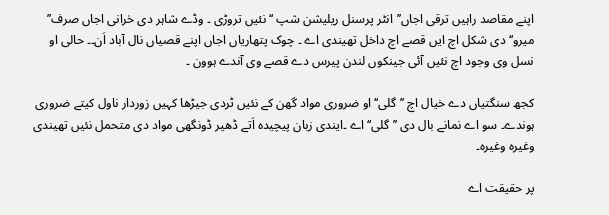اپنے مقاصد راہیں ترقی اجاں’’انٹر پرسنل ریلیشن شپ ‘‘ نئیں تروڑی ۔ وڈے شاہر دی حٰرانی اجاں صرف’’ میرو‘‘ دی شکل اچ ایں قصے اچ داخل تھیندی اے ۔ چوک پتھاریاں اجاں اپنے قصیاں نال آباد اَن۔۔ حالی او نسل وی وجود اچ نئیں آئی جینکوں لندن پیرس دے قصے وی آندے ہوون ۔

کجھ سنگتیاں دے خیال اچ ’’گلی‘‘ او ضروری مواد گھن کے نئیں ٹردی جیڑھا کہیں زوردار ناول کیتے ضروری ہوندے۔ سو اے نمانے بال دی ’’گلی‘‘ اے ۔ایندی زبان پیچیدہ اَتے ڈھیر ڈونگھی مواد دی متحمل نئیں تھیندی وغیرہ وغیرہ۔

پر حقیقت اے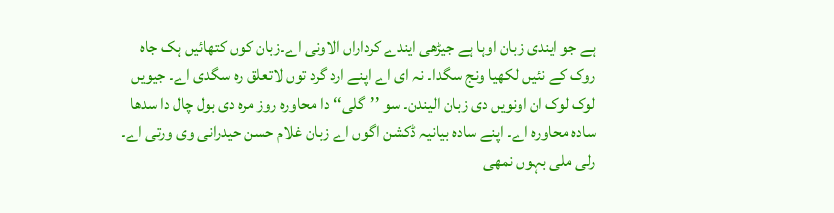ہے جو ایندی زبان اوہا ہے جیڑھی ایندے کرداراں الاونی اے۔زبان کوں کتھائیں ہک جاہ روک کے نئیں لکھیا ونج سگدا۔ نہ ای اے اپنے ارد گرد توں لاتعلق رہ سگدی اے۔ جیویں لوک لوک ان اونویں دی زبان الیندن۔ سو ’’گلی‘‘ دا محاورہ روز مرہ دی بول چال دا سدھا سادہ محاورہ اے۔ اپنے سادہ بیانیہ ڈکشن اگوں اے زبان غلام حسن حیدرانی وی ورتی اے۔ رلی ملی بہوں نمھی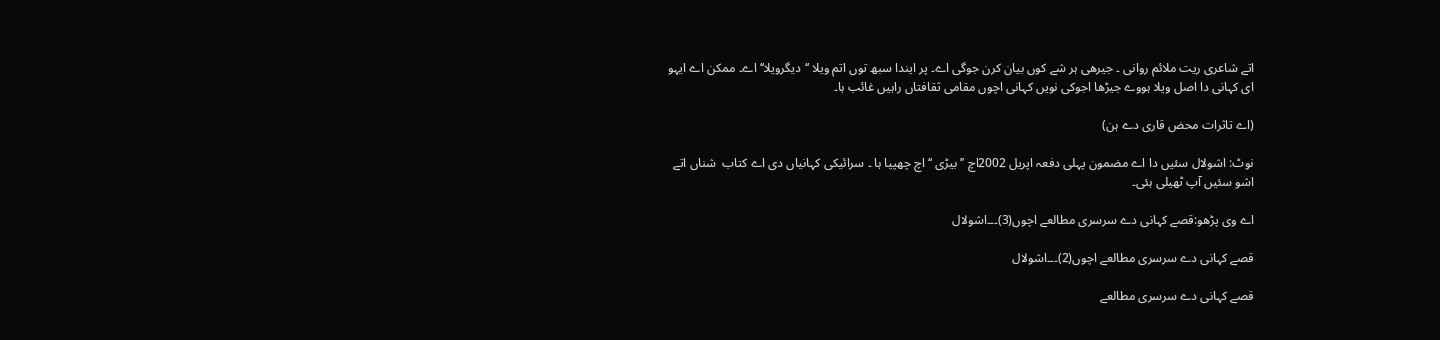اتے شاعری ریت ملائم روانی ۔ جیرھی ہر شے کوں بیان کرن جوگی اے۔ پر ایندا سبھ توں اتم ویلا ‘‘دیگرویلا‘‘ اے۔ ممکن اے ایہو ای کہانی دا اصل ویلا ہووے جیڑھا اجوکی نویں کہانی اچوں مقامی ثقافتاں راہیں غائب ہا۔

(اے تاثرات محض قاری دے ہن)

نوٹ: اشولال سئیں دا اے مضمون پہلی دفعہ اپریل 2002اچ ’’بیڑی ‘‘ اچ چھپیا ہا ۔ سرائیکی کہانیاں دی اے کتاب  شناں اتے اشو سئیں آپ ٹھیلی ہئی۔

اے وی پڑھو:قصے کہانی دے سرسری مطالعے اچوں(3)۔۔۔اشولال

قصے کہانی دے سرسری مطالعے اچوں(2)۔۔۔اشولال

قصے کہانی دے سرسری مطالعے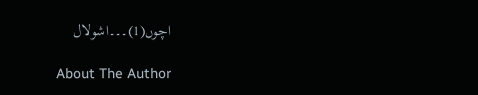اچوں(1)۔۔۔اشولال

About The Author